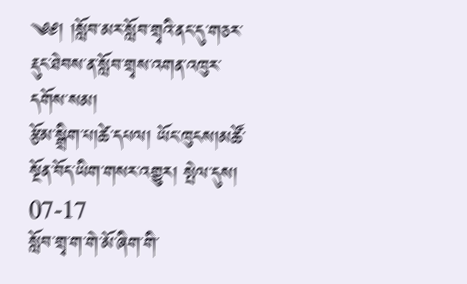༄༅། །སློབ་མར་སློབ་གྲྭའི་ནང་དུ་གཅར་རྡུང་ཐེབས་ན་སློབ་གྲྭས་འགན་འཁུར་དགོས་སམ།
རྩོམ་སྒྲིག་པ།ཚེ་དཔལ། ཡོང་ཁུངས།མཚོ་སྔོན་བོད་ཡིག་གསར་འགྱུར། སྤེལ་དུས། 07-17
སློབ་གྲྭ་ག་གེ་མོ་ཞིག་གི་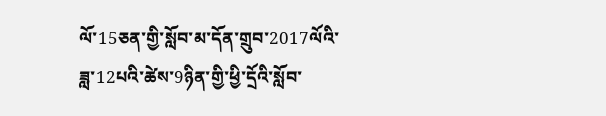ལོ་15ཅན་གྱི་སློབ་མ་དོན་གྲུབ་2017ལོའི་ཟླ་12པའི་ཚེས་9ཉིན་གྱི་ཕྱི་དྲོའི་སློབ་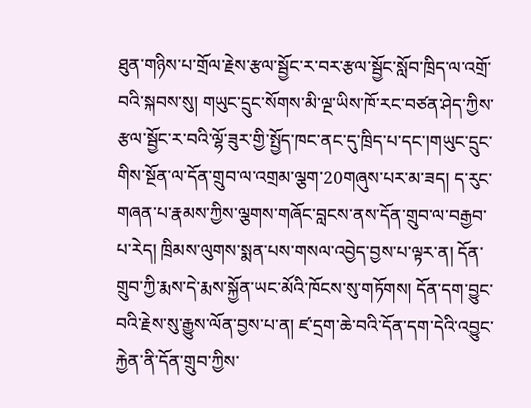ཐུན་གཉིས་པ་གྲོལ་རྗེས་རྩལ་སྦྱོང་ར་བར་རྩལ་སྦྱོང་སློབ་ཁྲིད་ལ་འགྲོ་བའི་སྐབས་སུ། གཡུང་དྲུང་སོགས་མི་ལྔ་ཡིས་ཁོ་རང་བཙན་ཤེད་ཀྱིས་རྩལ་སྦྱོང་ར་བའི་ལྷོ་ཟུར་གྱི་སྤྱོད་ཁང་ནང་དུ་ཁྲིད་པ་དང་།གཡུང་དྲུང་གིས་སྔོན་ལ་དོན་གྲུབ་ལ་འགྲམ་ལྕག་20གཞུས་པར་མ་ཟད། ད་རུང་གཞན་པ་རྣམས་ཀྱིས་ལྕགས་གཞོང་བླངས་ནས་དོན་གྲུབ་ལ་བརྒྱབ་པ་རེད། ཁྲིམས་ལུགས་སྨན་པས་གསལ་འབྱེད་བྱས་པ་ལྟར་ན། དོན་གྲུབ་ཀྱི་རྨས་དེ་རྨས་སྐྱོན་ཡང་མོའི་ཁོངས་སུ་གཏོགས། དོན་དག་བྱུང་བའི་རྗེས་སུ་རྒྱུས་ལོན་བྱས་པ་ན། ཛ་དྲག་ཆེ་བའི་དོན་དག་དེའི་འབྱུང་རྐྱེན་ནི་དོན་གྲུབ་ཀྱིས་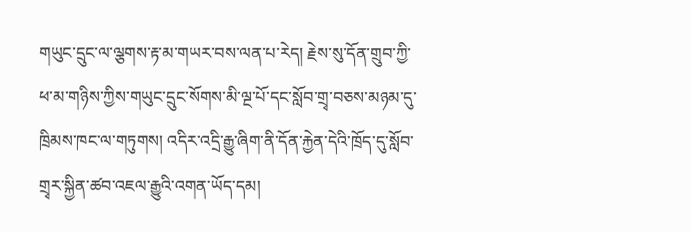གཡུང་དྲུང་ལ་ལྕགས་རྟ་མ་གཡར་བས་ལན་པ་རེད། རྗེས་སུ་དོན་གྲུབ་ཀྱི་ཕ་མ་གཉིས་ཀྱིས་གཡུང་དྲུང་སོགས་མི་ལྔ་པོ་དང་སློབ་གྲྭ་བཅས་མཉམ་དུ་ཁྲིམས་ཁང་ལ་གཏུགས། འདིར་འདྲི་རྒྱུ་ཞིག་ནི་དོན་རྐྱེན་དེའི་ཁྲོད་དུ་སློབ་གྲྭར་སྐྱིན་ཚབ་འཇལ་རྒྱུའི་འགན་ཡོད་དམ།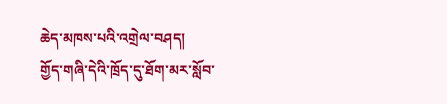ཆེད་མཁས་པའི་འགྲེལ་བཤད།
གྱོད་གཞི་དེའི་ཁྲོད་དུ་ཐོག་མར་སློབ་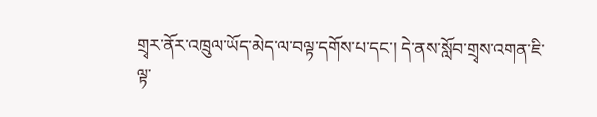གྲྭར་ནོར་འཁྲུལ་ཡོད་མེད་ལ་བལྟ་དགོས་པ་དང་། དེ་ནས་སློབ་གྲྭས་འགན་ཇི་ལྟ་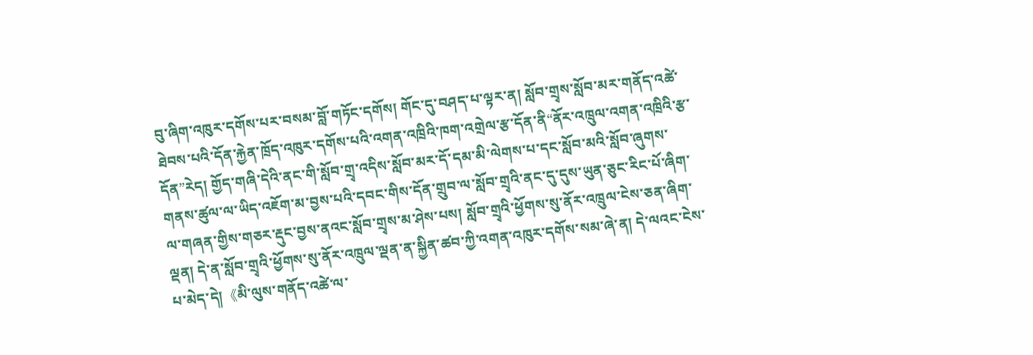བུ་ཞིག་འཁུར་དགོས་པར་བསམ་བློ་གཏོང་དགོས། གོང་དུ་བཤད་པ་ལྟར་ན། སློབ་གྲྭས་སློབ་མར་གནོད་འཚེ་ཐེབས་པའི་དོན་རྐྱེན་ཁྲོད་འཁུར་དགོས་པའི་འགན་འཁྲིའི་ཁག་འགྲེལ་རྩ་དོན་ནི“ནོར་འཁྲུལ་འགན་འཁྲིའི་རྩ་དོན”རེད། གྱོད་གཞི་དེའི་ནང་གི་སློབ་གྲྭ་འདིས་སློབ་མར་དོ་དམ་མི་ལེགས་པ་དང་སློབ་མའི་སློབ་ཞུགས་གནས་ཚུལ་ལ་ཡིད་འཇོག་མ་བྱས་པའི་དབང་གིས་དོན་གྲུབ་ལ་སློབ་གྲྭའི་ནང་དུ་དུས་ཡུན་ཅུང་རིང་པོ་ཞིག་ལ་གཞན་གྱིས་གཅར་རྡུང་བྱས་ནའང་སློབ་གྲྭས་མ་ཤེས་པས། སློབ་གྲྭའི་ཕྱོགས་སུ་ནོར་འཁྲུལ་ངེས་ཅན་ཞིག་ལྡན། དེ་ན་སློབ་གྲྭའི་ཕྱོགས་སུ་ནོར་འཁྲུལ་ལྡན་ན་སྐྱིན་ཚབ་ཀྱི་འགན་འཁུར་དགོས་སམ་ཞེ་ན། དེ་ལའང་ངེས་པ་མེད་དེ།《མི་ལུས་གནོད་འཚེ་ལ་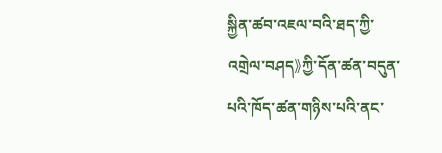སྐྱིན་ཚབ་འཇལ་བའི་ཐད་ཀྱི་འགྲེལ་བཤད》ཀྱི་དོན་ཚན་བདུན་པའི་ཁོད་ཚན་གཉིས་པའི་ནང་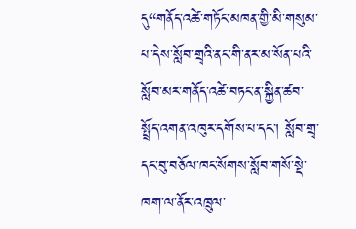དུ“གནོད་འཚེ་གཏོང་མཁན་གྱི་མི་གསུམ་པ་དེས་སློབ་གྲྭའི་ནང་གི་ནར་མ་སོན་པའི་སློབ་མར་གནོད་འཚེ་བཏང་ན་སྐྱིན་ཚབ་སྤྲོད་འགན་འཁུར་དགོས་པ་དང་། སློབ་གྲྭ་དང་བུ་བཅོལ་ཁང་སོགས་སློབ་གསོ་སྡེ་ཁག་ལ་ནོར་འཁྲུལ་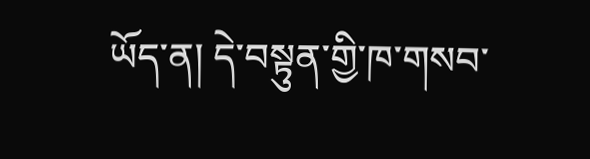ཡོད་ན། དེ་བསྟུན་གྱི་ཁ་གསབ་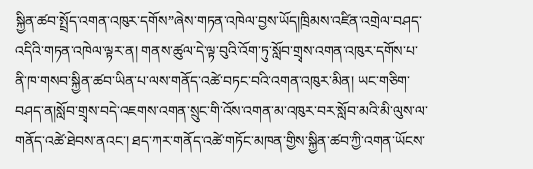སྐྱིན་ཚབ་སྤྲོད་འགན་འཁུར་དགོས”ཞེས་གཏན་འཁེལ་བྱས་ཡོད།ཁྲིམས་འཛིན་འགྲེལ་བཤད་འདིའི་གཏན་འཁེལ་ལྟར་ན། གནས་ཚུལ་དེ་ལྟ་བུའི་འོག་ཏུ་སློབ་གྲྭས་འགན་འཁུར་དགོས་པ་ནི་ཁ་གསབ་སྐྱིན་ཚབ་ཡིན་པ་ལས་གནོད་འཚེ་བཏང་བའི་འགན་འཁུར་མིན། ཡང་གཅིག་བཤད་ན།སློབ་གྲྭས་བདེ་འཇགས་འགན་སྲུང་གི་འོས་འགན་མ་འཁུར་བར་སློབ་མའི་མི་ལུས་ལ་གནོད་འཚེ་ཐེབས་ནའང་། ཐད་ཀར་གནོད་འཚེ་གཏོང་མཁན་གྱིས་སྐྱིན་ཚབ་ཀྱི་འགན་ཡོངས་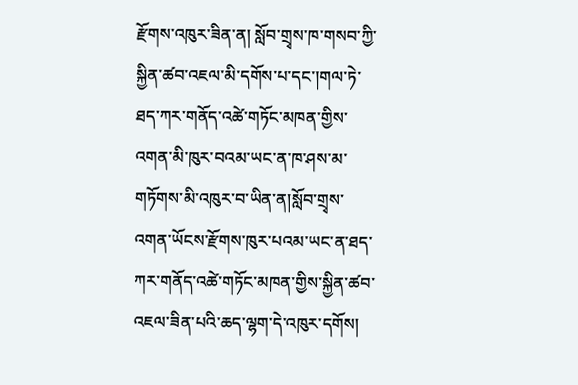རྫོགས་འཁུར་ཟིན་ན། སློབ་གྲྭས་ཁ་གསབ་ཀྱི་སྐྱིན་ཚབ་འཇལ་མི་དགོས་པ་དང་།གལ་ཏེ་ཐད་ཀར་གནོད་འཚེ་གཏོང་མཁན་གྱིས་འགན་མི་ཁུར་བའམ་ཡང་ན་ཁ་ཤས་མ་གཏོགས་མི་འཁུར་བ་ཡིན་ན།སློབ་གྲྭས་འགན་ཡོངས་རྫོགས་ཁུར་པའམ་ཡང་ན་ཐད་ཀར་གནོད་འཚེ་གཏོང་མཁན་གྱིས་སྐྱིན་ཚབ་འཇལ་ཟིན་པའི་ཆད་ལྷག་དེ་འཁུར་དགོས།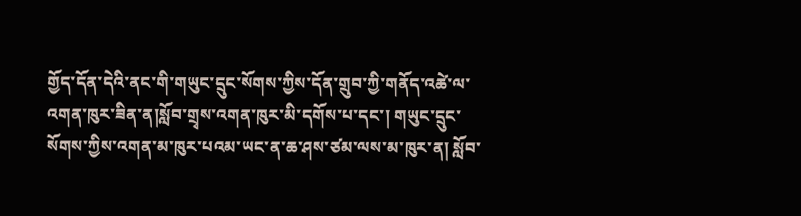གྱོད་དོན་དེའི་ནང་གི་གཡུང་དྲུང་སོགས་ཀྱིས་དོན་གྲུབ་ཀྱི་གནོད་འཚེ་ལ་འགན་ཁུར་ཟིན་ན།སློབ་གྲྭས་འགན་ཁུར་མི་དགོས་པ་དང་། གཡུང་དྲུང་སོགས་ཀྱིས་འགན་མ་ཁུར་པའམ་ཡང་ན་ཆ་ཤས་ཙམ་ལས་མ་ཁུར་ན། སློབ་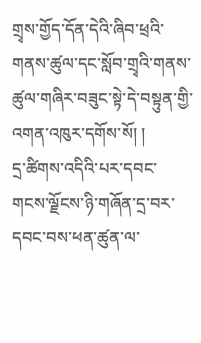གྲྭས་གྱོད་དོན་དེའི་ཞིབ་ཕྲའི་གནས་ཚུལ་དང་སློབ་གྲྭའི་གནས་ཚུལ་གཞིར་བཟུང་སྟེ་དེ་བསྟུན་གྱི་འགན་འཁུར་དགོས་སོ། །
དྲ་ཚིགས་འདིའི་པར་དབང་གངས་ལྗོངས་ཉི་གཞོན་དྲ་བར་དབང་བས་ཕན་ཚུན་ལ་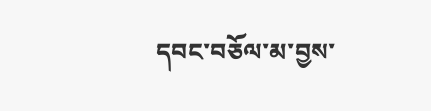དབང་བཅོལ་མ་བྱས་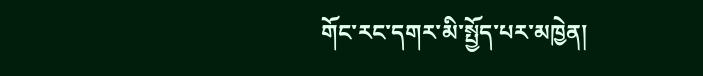གོང་རང་དགར་མི་སྤྱོད་པར་མཁྱེན།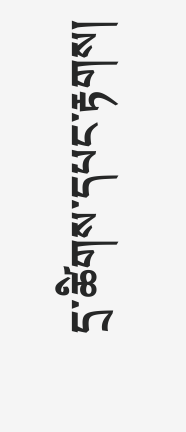དྲ་ཚིགས་དཔང་རྟགས།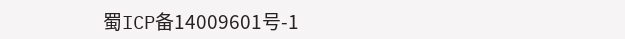蜀ICP备14009601号-1